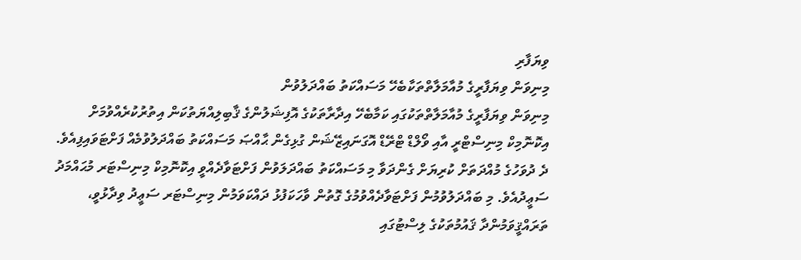ވިޔަފާރި
މިނިވަން ވިޔަފާރީގެ މުއާމަލާތްތަކާބެހޭ މަސައްކަތު ބައްދަލުވުން
މިނިވަން ވިޔަފާރީގެ މުއާމަލާތްތަކުގައި ކަމާބެހޭ އިދާރާތަކުގެ އޮފިޝަލުންގެ ޤާބިލިއްޔަތުކަން އިތުރުކުރެއްވުމަށް އިކޮނޮމިކް މިނިސްޓްރީ އާއި ވޯލްޑް ޓްރޭޑް އޮގަނައިޒޭޝަން ގުޅިގެން ޙާއްޞަ މަސައްކަތު ބައްދަލުވުމެއް ފަށްޓަވައިފިއެވެ.
ދެ ދުވަހުގެ މުއްދަތަށް ކުރިޔަށް ގެންދަވާ މި މަސައްކަތު ބައްދަލަވުން ފަށްޓަވާދެއްވީ އިކޮނޮމިކް މިނިސްޓަރ މުޙައްމަދު ސަޢީދުއެވެ. މި ބައްދަލުވުމުން ފަށްޓަވާދެއްވުމުގެ ގޮތުން ވާހަކަފުޅު ދައްކަވަމުން މިނިސްޓަރ ސަޢީދު ވިދާޅުވީ، ތަރައްޤީވަމުންދާ ޤައުމުތަކުގެ ލިސްޓުގައި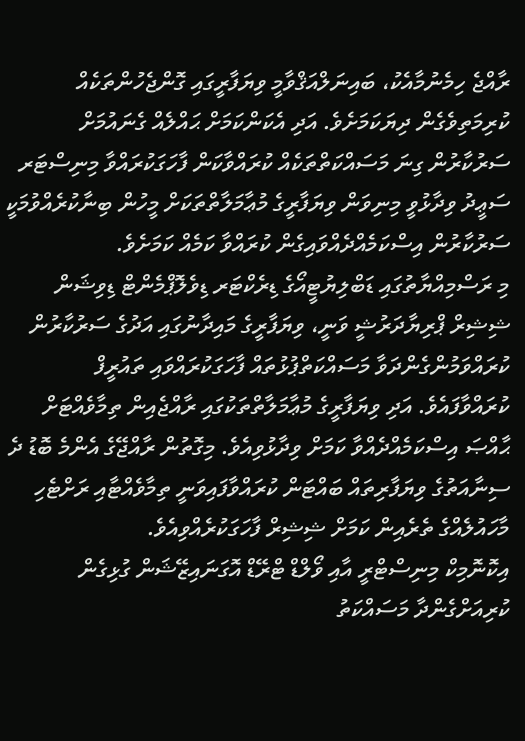ރާއްޖެ ހިމެނުމާއެކު، ބައިނަލްއަޤްވާމީ ވިޔަފާރީގައި ގޮންޖެހުންތަކެއް ކުރިމަތިވެގެން ދިޔަކަމަށެވެ. އަދި އެކަންކަމަށް ޙައްލެއް ގެނައުމަށް ސަރުކާރުން ގިނަ މަސައްކަތްތަކެއް ކުރައްވާކަން ފާހަގަކުރައްވާ މިނިސްޓަރ ސަޢީދު ވިދާޅުވީ މިނިވަން ވިޔަފާރީގެ މުޢާމަލާތްތަކަށް މީހުން ބިނާކުރެއްވުމަކީ ސަރުކާރުން އިސްކަމެއްދެއްވައިގެން ކުރައްވާ ކަމެއް ކަމަށެވެ.
މި ރަސްމިއްޔާތުގައި ޑަބްލިޔުޓީއޯގެ ޑިރެކްޓަރ ޑިވެލޮޕްމެންޓް ޑިވިޝަން ޝިޝިރް ޕްރިޔާދަރުޝީ ވަނީ، ވިޔަފާރީގެ މައިދާނުގައި އަދުގެ ސަރުކާރުން ކުރައްވަމުންގެންދަވާ މަސައްކަތްޕުޅުތައް ފާހަގަކުރައްވައި ތައުރީފް ކުރައްވާފައެވެ. އަދި ވިޔަފާރީގެ މުޢާމަލާތްތަކުގައި ރާއްޖެއިން ތިމާވެއްޓަށް ޙާއްޞަ އިސްކަމެއްދެއްވާ ކަމަށް ވިދާޅުވިއެވެ. މިގޮތުން ރާއްޖޭގެ އެންމެ ބޮޑު ދެ ސިނާއަތުގެ ވިޔަފާރިތައް ބައްޓަން ކުރައްވާފައިވަނީ ތިމާވެއްޓާއި ރަށްޓެހި މާހައުލެއްގެ ތެރެއިން ކަމަށް ޝިޝިރް ފާހަގަކުރެއްވިއެވެ.
އިކޮނޮމިކް މިނިސްޓްރީ އާއި ވޯލްޑް ޓްރޭޑް އޮގަނައިޒޭޝަން ގުޅިގެން ކުރިއަށްގެންދާ މަސައްކަތު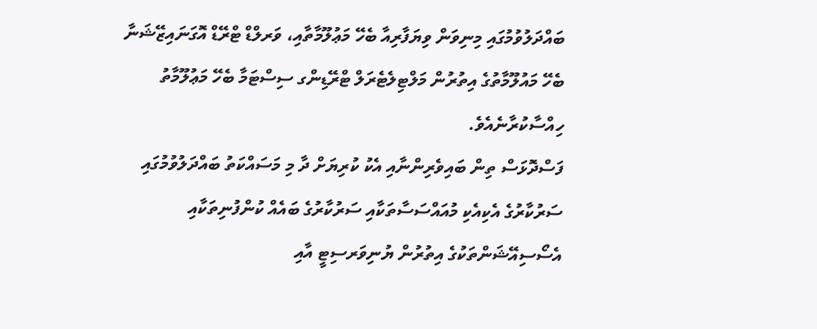ބައްދަލުވުމުގައި މިނިވަން ވިޔަފާރިއާ ބެހޭ މަޢުލޫމާތާއި، ވަރލްޑް ޓްރޭޑް އޮގަނައިޒޭޝަނާ ބެހޭ މައުލޫމާތުގެ އިތުރުން މަލްޓިލެޓެރަލް ޓްރޭޑިންގ ސިސްޓަމާ ބެހޭ މަޢުލޫމާތު ހިއްސާކުރާނެއެވެ.
ފަސްދޮޅަސް ތިން ބައިވެރިންނާއި އެކު ކުރިޔަށް ދާ މި މަސައްކަތު ބައްދަލުވުމުގައި ސަރުކާރުގެ އެކިއެކި މުއައްސަސާތަކާއި ސަރުކާރުގެ ބައެއް ކުންފުނިތަކާއި އެސޯސިއޭޝަންތަކުގެ އިތުރުން ޔުނިވަރސިޓީ އާއި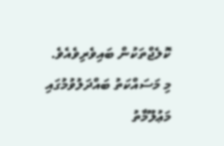ކޮލެޖްތަކުން ބައިވެރިވެއެވެ. މި މަސައްކަތު ބައްދަލުވުމުގައި މަޢުލޫމާތު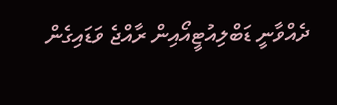ދެއްވާނީ ޑަބްލިއުޓީއޯއިން ރާއްޖެ ވަޑައިގެން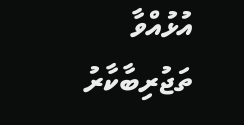އުޅުއްވާ ތަޖުރިބާކާރު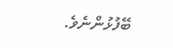ބޭފުޅުންނެވެ.